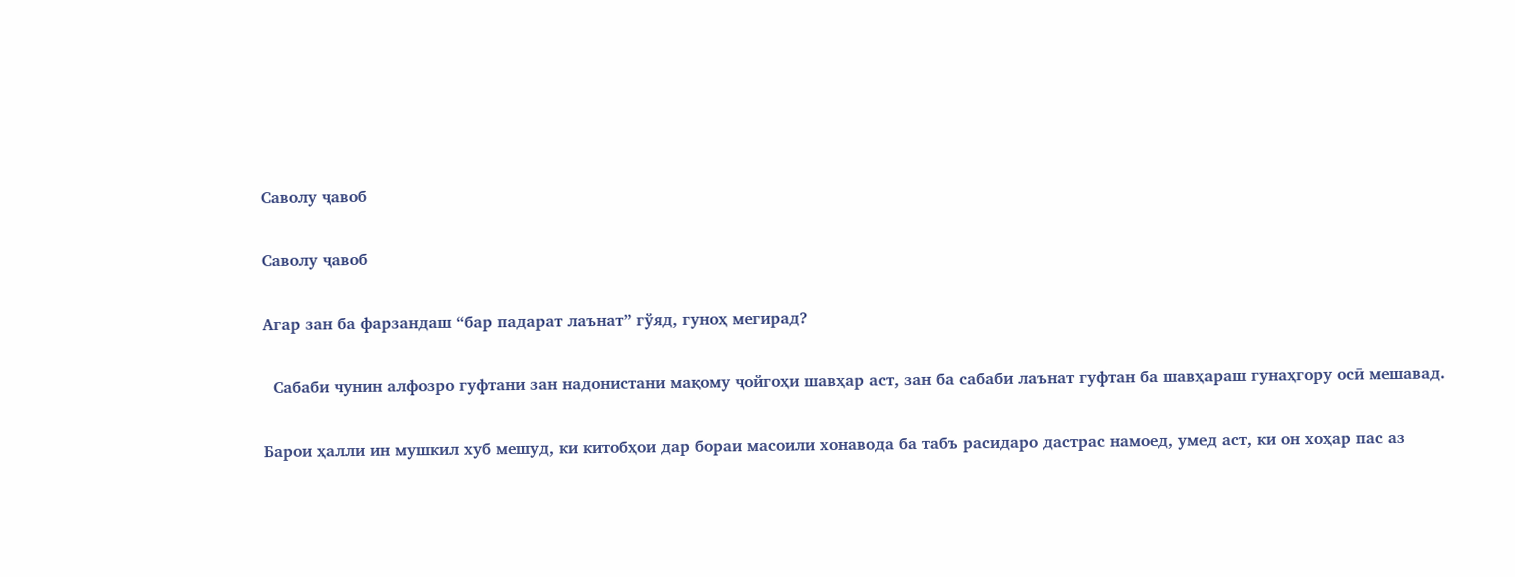Саволу ҷавоб

Саволу ҷавоб

Агар зан ба фарзандаш “бар падарат лаънат” гўяд, гуноҳ мегирад?

  Сабаби чунин алфозро гуфтани зан надонистани мақому ҷойгоҳи шавҳар аст, зан ба сабаби лаънат гуфтан ба шавҳараш гунаҳгору осӣ мешавад.

Барои ҳалли ин мушкил хуб мешуд, ки китобҳои дар бораи масоили хонавода ба табъ расидаро дастрас намоед, умед аст, ки он хоҳар пас аз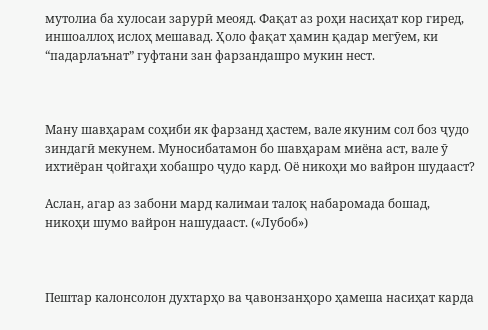мутолиа ба хулосаи зарурӣ меояд. Фақат аз роҳи насиҳат кор гиред, иншоаллоҳ ислоҳ мешавад. Ҳоло фақат ҳамин қадар мегӯем, ки “падарлаънат” гуфтани зан фарзандашро мукин нест.



Ману шавҳарам соҳиби як фарзанд ҳастем, вале якуним сол боз ҷудо зиндагӣ мекунем. Муносибатамон бо шавҳарам миёна аст, вале ӯ ихтиёран ҷойгаҳи хобашро ҷудо кард. Оё никоҳи мо вайрон шудааст?

Аслан, агар аз забони мард калимаи талоқ набаромада бошад, никоҳи шумо вайрон нашудааст. («Лубоб»)



Пештар калонсолон духтарҳо ва ҷавонзанҳоро ҳамеша насиҳат карда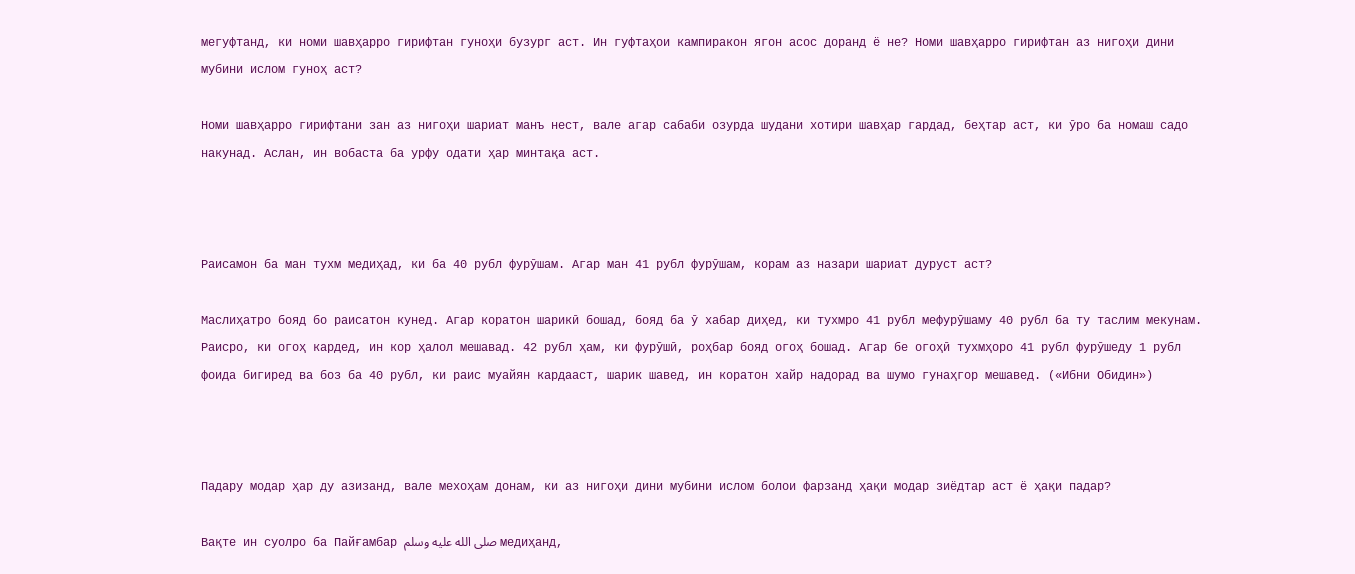мегуфтанд, ки номи шавҳарро гирифтан гуноҳи бузург аст. Ин гуфтаҳои кампиракон ягон асос доранд ё не? Номи шавҳарро гирифтан аз нигоҳи дини мубини ислом гуноҳ аст?

Номи шавҳарро гирифтани зан аз нигоҳи шариат манъ нест, вале агар сабаби озурда шудани хотири шавҳар гардад, беҳтар аст, ки ӯро ба номаш садо накунад. Аслан, ин вобаста ба урфу одати ҳар минтақа аст.



Раисамон ба ман тухм медиҳад, ки ба 40 рубл фурӯшам. Агар ман 41 рубл фурӯшам, корам аз назари шариат дуруст аст?

Маслиҳатро бояд бо раисатон кунед. Агар коратон шарикӣ бошад, бояд ба ӯ хабар диҳед, ки тухмро 41 рубл мефурӯшаму 40 рубл ба ту таслим мекунам. Раисро, ки огоҳ кардед, ин кор ҳалол мешавад. 42 рубл ҳам, ки фурӯшӣ, роҳбар бояд огоҳ бошад. Агар бе огоҳӣ тухмҳоро 41 рубл фурӯшеду 1 рубл фоида бигиред ва боз ба 40 рубл, ки раис муайян кардааст, шарик шавед, ин коратон хайр надорад ва шумо гунаҳгор мешавед. («Ибни Обидин»)



Падару модар ҳар ду азизанд, вале мехоҳам донам, ки аз нигоҳи дини мубини ислом болои фарзанд ҳақи модар зиёдтар аст ё ҳақи падар?

Вақте ин суолро ба Пайғамбар صلى الله عليه وسلم медиҳанд,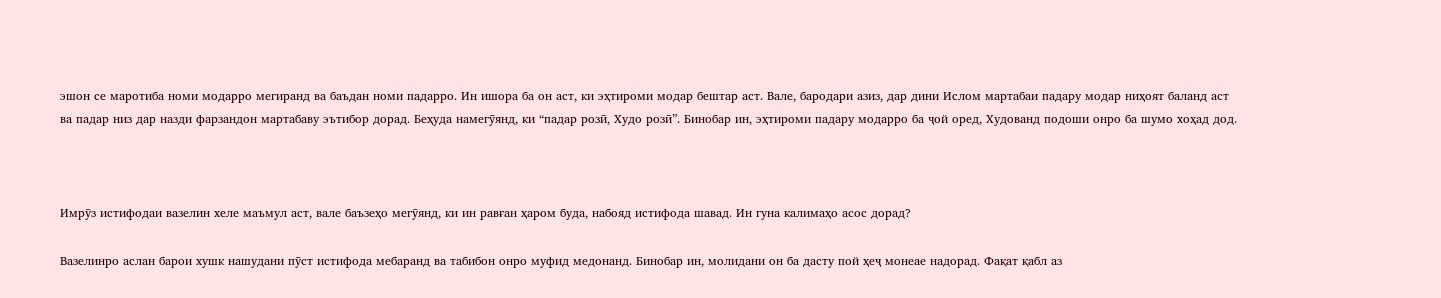эшон се маротиба номи модарро мегиранд ва баъдан номи падарро. Ин ишора ба он аст, ки эҳтироми модар бештар аст. Вале, бародари азиз, дар дини Ислом мартабаи падару модар ниҳоят баланд аст ва падар низ дар назди фарзандон мартабаву эътибор дорад. Беҳуда намегӯянд, ки “падар розӣ, Худо розӣ”. Бинобар ин, эҳтироми падару модарро ба ҷой оред, Худованд подоши онро ба шумо хоҳад дод.



Имрӯз истифодаи вазелин хеле маъмул аст, вале баъзеҳо мегӯянд, ки ин равған ҳаром буда, набояд истифода шавад. Ин гуна калимаҳо асос дорад?

Вазелинро аслан барои хушк нашудани пӯст истифода мебаранд ва табибон онро муфид медонанд. Бинобар ин, молидани он ба дасту пой ҳеҷ монеае надорад. Фақат қабл аз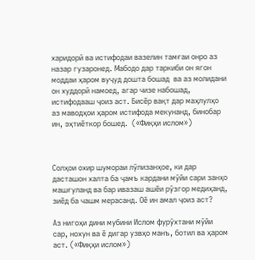харидорӣ ва истифодаи вазелин тамғаи онро аз назар гузаронед. Мабодо дар таркиби он ягон моддаи ҳаром вуҷуд дошта бошад  ва аз молидани он худдорӣ намоед, агар чизе набошад, истифодааш ҷоиз аст. Бисёр вақт дар маҳлулҳо аз маводҳои ҳаром истифода мекунанд, бинобар ин, эҳтиёткор бошед.  («Фиқҳи ислом»)



Солҳои охир шумораи лӯлизанҳое, ки дар дасташон халта ба ҷамъ кардани мӯйи сари занҳо машғуланд ва бар ивазаш ашёи рӯзгор медиҳанд, зиёд ба чашм мерасанд. Оё ин амал ҷоиз аст?

Аз нигоҳи дини мубини Ислом фурӯхтани мӯйи сар, нохун ва ё дигар узвҳо манъ, ботил ва ҳаром аст. («Фиқҳи ислом»)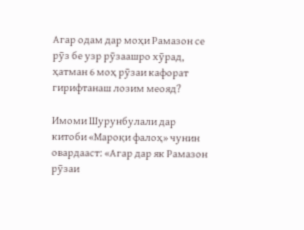Агар одам дар моҳи Рамазон се рӯз бе узр рӯзаашро хӯрад, ҳатман 6 моҳ рӯзаи кафорат гирифтанаш лозим меояд?

Имоми Шурунбулали дар китоби «Мароқи фалоҳ» чунин овардааст: «Агар дар як Рамазон рӯзаи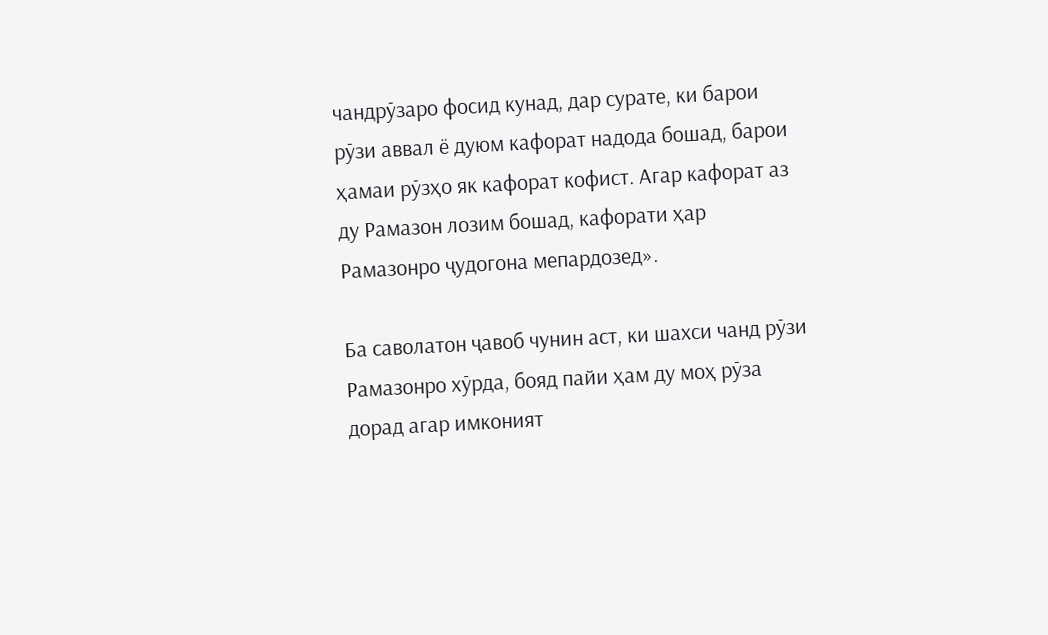чандрӯзаро фосид кунад, дар сурате, ки барои рӯзи аввал ё дуюм кафорат надода бошад, барои ҳамаи рӯзҳо як кафорат кофист. Агар кафорат аз ду Рамазон лозим бошад, кафорати ҳар Рамазонро ҷудогона мепардозед».

Ба саволатон ҷавоб чунин аст, ки шахси чанд рӯзи Рамазонро хӯрда, бояд пайи ҳам ду моҳ рӯза дорад агар имконият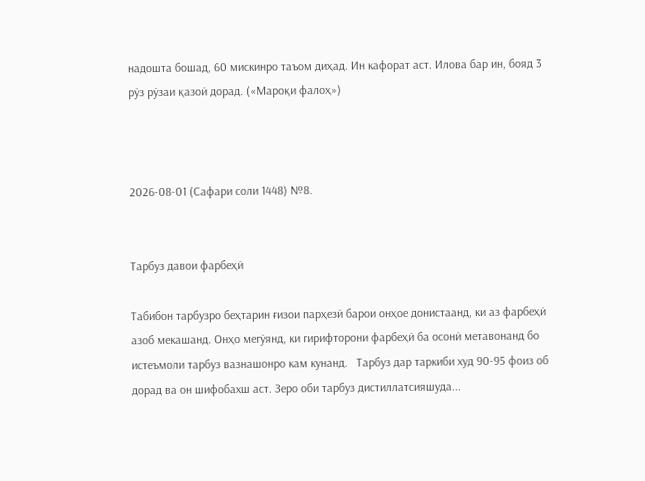надошта бошад, 60 мискинро таъом диҳад. Ин кафорат аст. Илова бар ин, бояд 3 рӯз рӯзаи қазоӣ дорад. («Мароқи фалоҳ»)



2026-08-01 (Сафари соли 1448) №8.


Тарбуз давои фарбеҳӣ

Табибон тарбузро беҳтарин ғизои парҳезӣ барои онҳое донистаанд, ки аз фарбеҳӣ азоб мекашанд. Онҳо мегӯянд, ки гирифторони фарбеҳӣ ба осонӣ метавонанд бо истеъмоли тарбуз вазнашонро кам кунанд.   Тарбуз дар таркиби худ 90-95 фоиз об дорад ва он шифобахш аст. Зеро оби тарбуз дистиллатсияшуда...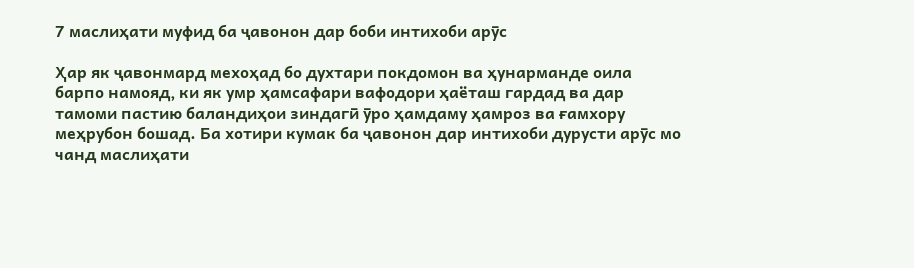7 маслиҳати муфид ба ҷавонон дар боби интихоби арӯс

Ҳар як ҷавонмард мехоҳад бо духтари покдомон ва ҳунарманде оила барпо намояд, ки як умр ҳамсафари вафодори ҳаёташ гардад ва дар тамоми пастию баландиҳои зиндагӣ ӯро ҳамдаму ҳамроз ва ғамхору меҳрубон бошад. Ба хотири кумак ба ҷавонон дар интихоби дурусти арӯс мо чанд маслиҳати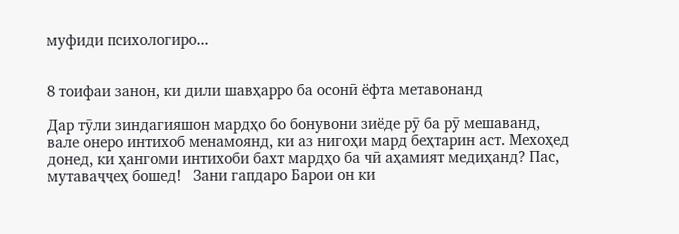муфиди психологиро...


8 тоифаи занон, ки дили шавҳарро ба осонӣ ёфта метавонанд

Дар тӯли зиндагияшон мардҳо бо бонувони зиёде рӯ ба рӯ мешаванд, вале онеро интихоб менамоянд, ки аз нигоҳи мард беҳтарин аст. Мехоҳед донед, ки ҳангоми интихоби бахт мардҳо ба чӣ аҳамият медиҳанд? Пас, мутаваҷҷеҳ бошед!   Зани гапдаро Барои он ки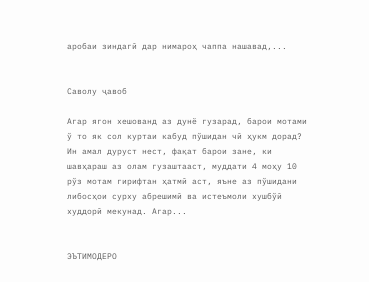аробаи зиндагӣ дар нимароҳ чаппа нашавад,...


Саволу ҷавоб

Агар ягон хешованд аз дунё гузарад, барои мотами ў то як сол куртаи кабуд пўшидан чӣ ҳукм дорад? Ин амал дуруст нест, фақат барои зане, ки шавҳараш аз олам гузаштааст, муддати 4 моҳу 10 рўз мотам гирифтан ҳатмӣ аст, яъне аз пўшидани либосҳои сурху абрешимӣ ва истеъмоли хушбўӣ худдорӣ мекунад. Агар...


ЭЪТИМОДЕРО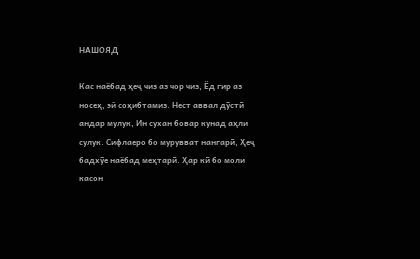НАШОЯД

Кас наёбад ҳеҷ чиз аз чор чиз, Ёд гир аз носеҳ, эй соҳибтамиз. Нест аввал дӯстӣ андар мулук, Ин сухан бовар кунад аҳли сулук. Сифлаеро бо мурувват нангарӣ, Ҳеҷ бадхӯе наёбад меҳтарӣ. Ҳар кӣ бо моли касон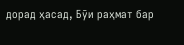дорад ҳасад, Бӯи раҳмат бар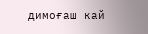димоғаш кай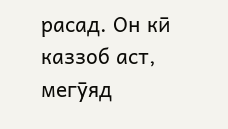расад. Он кӣ каззоб аст, мегӯяд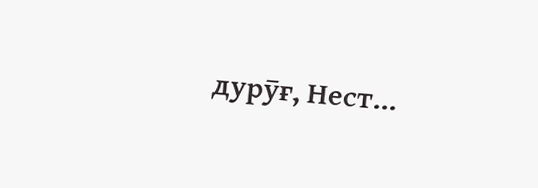дурӯғ, Нест...